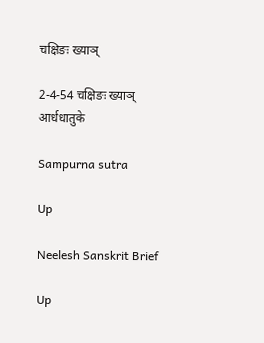चक्षिङः ख्याञ्

2-4-54 चक्षिङः ख्याञ् आर्धधातुके

Sampurna sutra

Up

Neelesh Sanskrit Brief

Up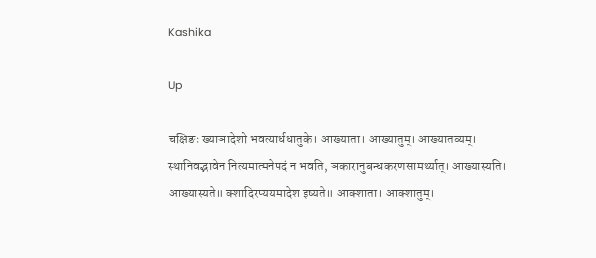Kashika

Up

चक्षिङः ख्याञादेशो भवत्यार्धधातुके। आख्याता। आख्यातुम्। आख्यातव्यम्। स्थानिवद्भावेन नित्यमात्मनेपदं न भवति, ञकारानुबन्धकरणसामर्थ्यात्। आख्यास्यति। आख्यास्यते॥ क्शादिरप्ययमादेश इष्यते॥ आक्शाता। आक्शातुम्।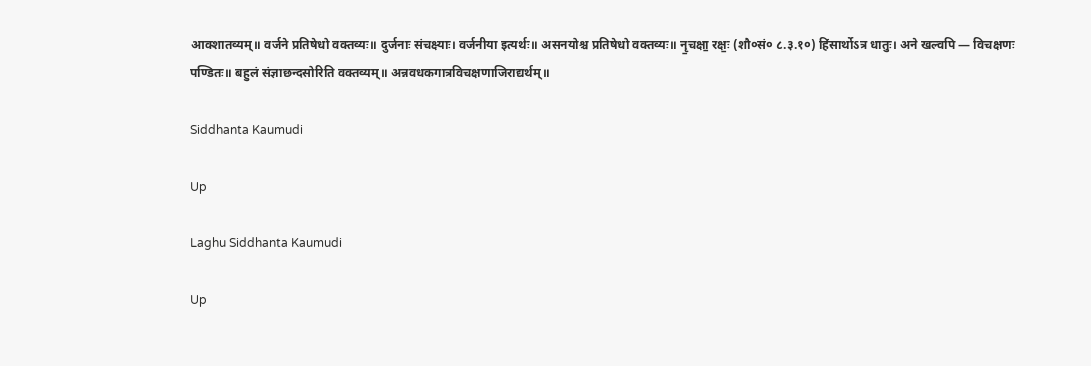आक्शातव्यम्॥ वर्जने प्रतिषेधो वक्तव्यः॥ दुर्जनाः संचक्ष्याः। वर्जनीया इत्यर्थः॥ असनयोश्च प्रतिषेधो वक्तव्यः॥ नृ॒चक्षा॒ रक्षः॒ (शौ०सं० ८.३.१०) हिंसार्थोऽत्र धातुः। अने खल्वपि — विचक्षणः पण्डितः॥ बहुलं संज्ञाछन्दसोरिति वक्तव्यम्॥ अन्नवधकगात्रविचक्षणाजिराद्यर्थम्॥

Siddhanta Kaumudi

Up

Laghu Siddhanta Kaumudi

Up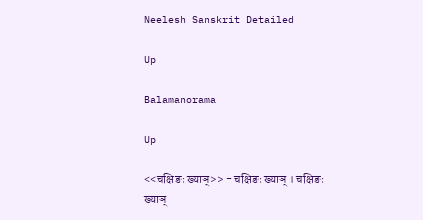Neelesh Sanskrit Detailed

Up

Balamanorama

Up

<<चक्षिङः ख्याञ्>> - चक्षिङः ख्याञ् । चक्षिङः ख्याञ्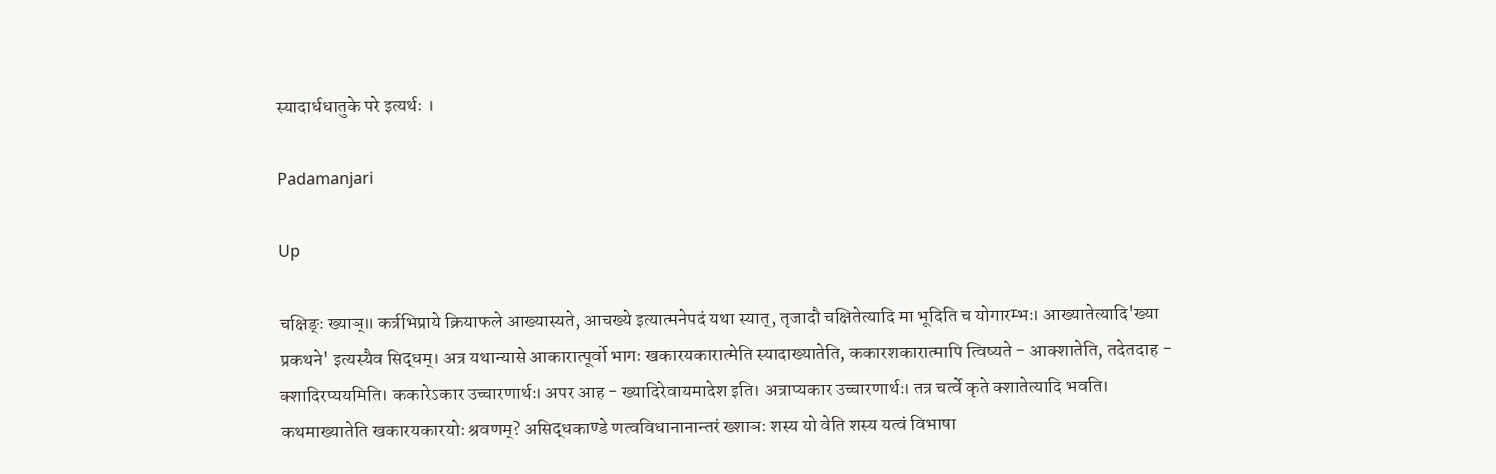स्यादार्धधातुके परे इत्यर्थः ।

Padamanjari

Up

चक्षिङ्ः ख्याञ्॥ कर्त्रभिप्राये क्रियाफले आख्यास्यते, आचख्ये इत्यात्मनेपदं यथा स्यात्, तृजादौ चक्षितेत्यादि मा भूदिति च योगारम्भः। आख्यातेत्यादि'ख्या प्रकथने' इत्यस्यैव सिद्धम्। अत्र यथान्यासे आकारात्पूर्वो भागः खकारयकारात्मेति स्यादाख्यातेति, ककारशकारात्मापि त्विष्यते - आक्शातेति, तदेतदाह - क्शादिरप्ययमिति। ककारेऽकार उच्चारणार्थः। अपर आह - ख्यादिरेवायमादेश इति। अत्राप्यकार उच्चारणार्थः। तत्र चर्त्वे कृते क्शातेत्यादि भवति। कथमाख्यातेति खकारयकारयोः श्रवणम्? असिद्धकाण्डे णत्वविधानानान्तरं ख्शाञः शस्य यो वेति शस्य यत्वं विभाषा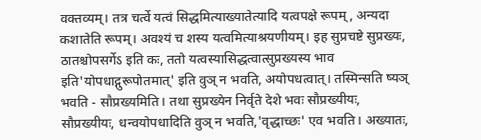वक्तव्यम्। तत्र चर्त्वे यत्वं सिद्धमित्याख्यातेत्यादि यत्वपक्षे रूपम्, अन्यदा कशातेति रूपम्। अवश्यं च शस्य यत्वमित्याश्रयणीयम्। इह सुप्रचष्टे सुप्रख्यः, ठातश्चोपसर्गेऽ इति कः, ततो यत्वस्यासिद्धत्वात्सुप्रख्यस्य भाव इति'योपधाद्गुरूपोतमात्' इति वुञ् न भवति, अयोपधत्वात्। तस्मिन्सति ष्यञ् भवति - सौप्रख्यमिति। तथा सुप्रख्येन निर्वृते देशे भवः सौप्रख्यीयः, सौप्रख्यीयः, धन्वयोपधादिति वुञ् न भवति,'वृद्धाच्छः' एव भवति। अख्यातः,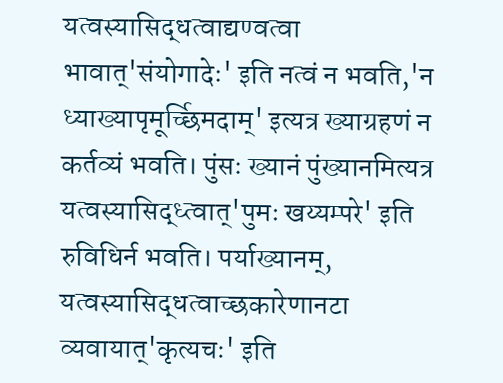यत्वस्यासिद्धत्वाद्यण्वत्वा भावात्'संयोगादेः' इति नत्वं न भवति,'न ध्याख्यापृमूर्च्छिमदाम्' इत्यत्र ख्याग्रहणं न कर्तव्यं भवति। पुंसः ख्यानं पुंख्यानमित्यत्र यत्वस्यासिद्ध्त्वात्'पुमः खय्यम्परे' इति रुविधिर्न भवति। पर्याख्यानम्, यत्वस्यासिद्धत्वाच्छकारेणानटा व्यवायात्'कृत्यचः' इति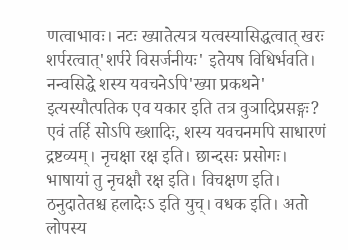णत्वाभावः। नटः ख्यातेत्यत्र यत्वस्यासिद्धत्वात् खरः शर्परत्वात्'शर्परे विसर्जनीयः' इतेयष विधिर्भवति। नन्वसिद्धे शस्य यवचनेऽपि'ख्या प्रकथने' इत्यस्यौत्पतिक एव यकार इति तत्र वुञादिप्रसङ्गः? एवं तर्हि सोऽपि ख्शादिः, शस्य यवचनमपि साधारणं द्रष्टव्यम्। नृचक्षा रक्ष इति। छान्दसः प्रसोगः। भाषायां तु नृचक्षौ रक्ष इति। विचक्षण इति। ठनुदातेतश्च हलादेःऽ इति युच्। वधक इति। अतो लोपस्य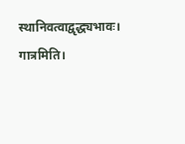स्थानिवत्वाद्वृद्ध्यभावः। गात्रमिति।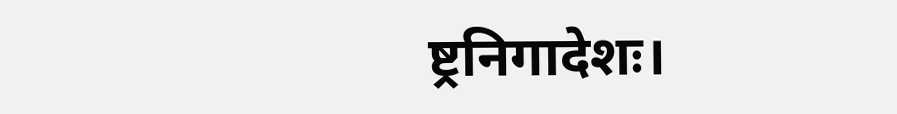ष्ट्रनिगादेशः।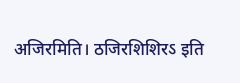अजिरमिति। ठजिरशिशिरऽ इति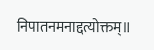निपातनमनाद्दत्योक्तम्॥